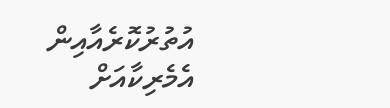އުތުރުކޮރެއާއިން އެމެރިކާއަށް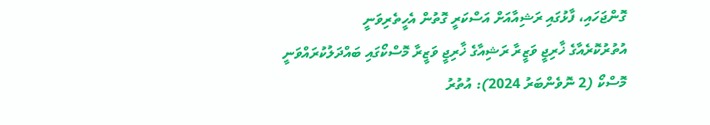ގޮންޖަހައި، ފާޅުގައި ރަޝިއާއަށް އަސްކަރީ ގޮތުން އެހީތެރިވަނީ
އުތުރުކޮރެއާގެ ޚާރިޖީ ވަޒީރާ ރަޝިއާގެ ޚާރިޖީ ވަޒީރާ މޮސްކޯގައި ބައްދަލުކުރައްވަނީ
މޮސްކޯ (2 ނޮވެންބަރު 2024): އުތުރު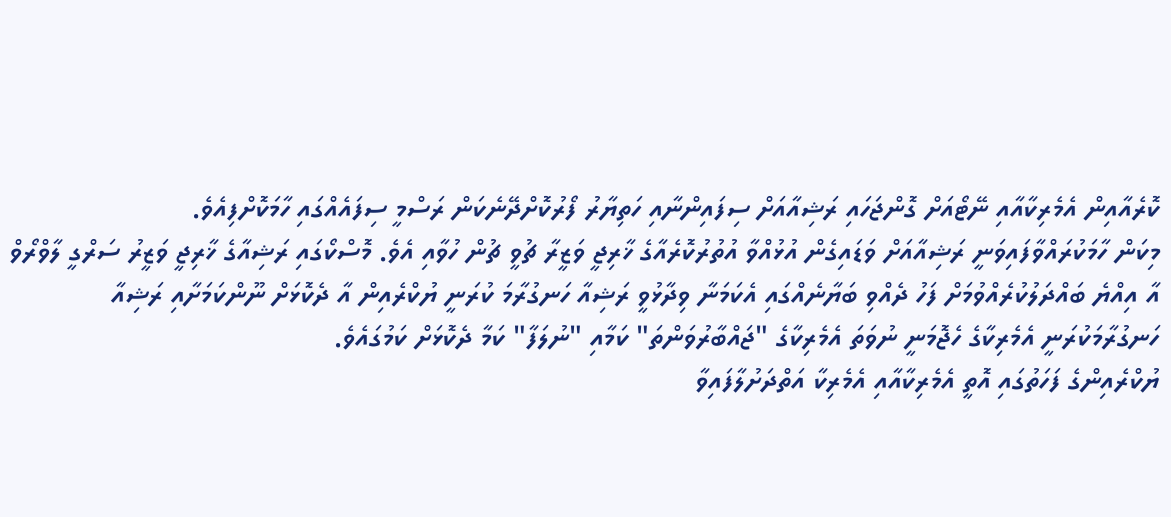ކޮރެއާއިން އެމެރިކާއާއި ނޭޓޯއަށް ގޮންޖަހައި ރަޝިއާއަށް ސިފައިންނާއި ހަތިޔާރު ފޯރުކޮށްދޭނެކަން ރަސްމީ ސިފައެއްގައި ހާމަކޮށްފިއެވެ.
މިކަން ހާމަކުރައްވާފައިވަނީ ރަޝިއާއަށް ވަޑައިގެން އުޅުއްވާ އުތުރުކޮރެއާގެ ޚާރިޖީ ވަޒީރާ ޗުވީ ޗުން ހުވާއި އެވެ. މޮސްކޯގައި ރަޝިއާގެ ޚާރިޖީ ވަޒީރު ސަރްގީ ލާވްރޯވް އާ އިއްޔެ ބައްދަލުކުރެއްވުމަށް ފަހު ދެއްވި ބަޔާނެއްގައި އެކަމަނާ ވިދާޅުވީ ރަޝިއާ ހަނގުރާމަ ކުރަނީ ޔުކްރެއިން އާ ދެކޮޅަށް ނޫންކަމަށާއި ރަޝިއާ ހަނގުރާމަކުރަނީ އެމެރިކާގެ ހެޖޮމަނީ ނުވަތަ އެމެރިކާގެ "ޖައްބާރުވަންތަ" ކަމާއި "ނުލަފާ" ކަމާ ދެކޮޅަށް ކަމުގައެވެ.
ޔުކްރެއިންގެ ފަހަތުގައި އޮތީ އެމެރިކާއާއި އެމެރިކާ އަތްދަށުލާފައިވާ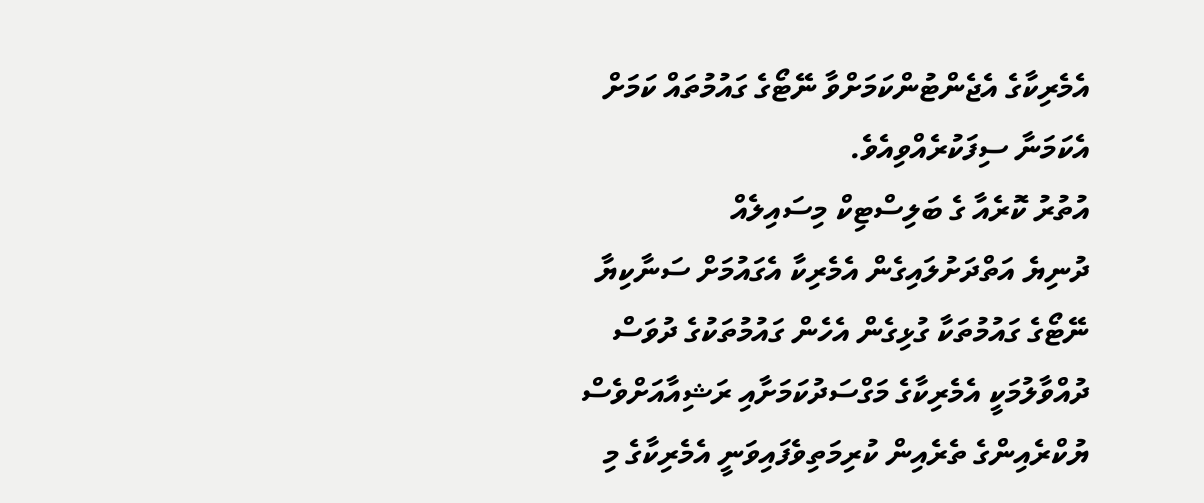އެމެރިކާގެ އެޖެންޓުންކަމަށްވާ ނޭޓޯގެ ގައުމުތައް ކަމަށް އެކަމަނާ ސިފަކުރެއްވިއެވެ.
އުތުރު ކޮރެއާ ގެ ބަލިސްޓިކް މިސައިލެއް
ދުނިޔެ އަތްދަށުލައިގެން އެމެރިކާ އެގައުމަށް ސަނާކިޔާ ނޭޓޯގެ ގައުމުތަކާ ގުޅިގެން އެހެން ގައުމުތަކުގެ ދުވަސް ދުއްވާލުމަކީ އެމެރިކާގެ މަގްސަދުކަމަށާއި ރަޝިއާއަށްވެސް ޔުކްރެއިންގެ ތެރެއިން ކުރިމަތިވެފައިވަނީ އެމެރިކާގެ މި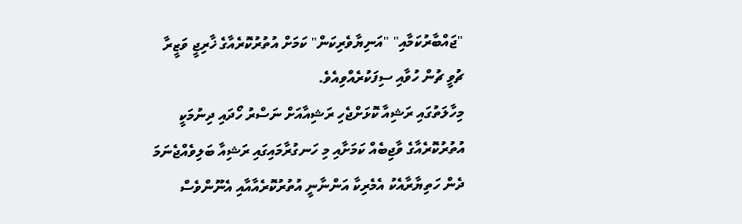"ޖައްބާރުކަމާއި" "އަނިޔާވެރިކަން" ކަމަށް އުތުރުކޮރެއާގެ ޚާރިޖީ ވަޒީރާ ޗުވީ ޗުން ހުވާއި ސިފަކުރެއްވިއެވެ.
މިހާލަތުގައި ރަޝިއާ ކޮޅަށްޖެހި ރަޝިއާއަށް ނަސްރު ހޯދައި ދިނުމަކީ އުތުރުކޮރެއާގެ ވާޖިބެއް ކަމަށާއި މި ހަނގުރާމައިގައި ރަޝިއާ ބަލިވެއްޖެނަމަ ދެން ހަތިޔާރާއެކު އެމެރިކާ އަންނާނީ އުތުރުކޮރެއާއާއި އެނޫންވެސް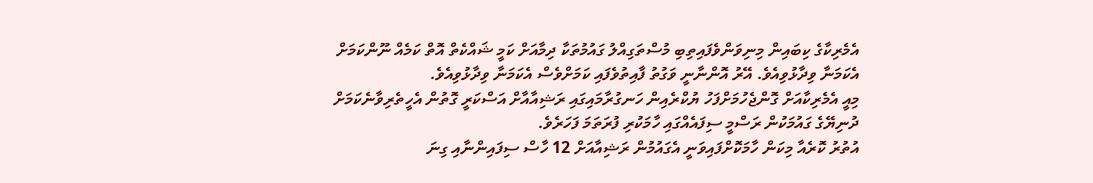އެމެރިކާގެ ކިބައިން މިނިވަންވެފައިތިބި މުސްތަގިއްލު ގައުމުތަކާ ދިމާއަށް ކަމީ ޝައްކެތް އޮތް ކަމެއް ނޫންކަމަށް އެކަމަނާ ވިދާޅުވިއެވެ. އޭރު އޮންނާނީ ވަގުތު ފާއިތުވެފައި ކަމަށްވެސް އެކަމަނާ ވިދާޅުވިއެވެ.
މިއީ އެމެރިކާއަށް ގޮންޖެހުމަށްފަހު ޔުކްރެއިން ހަނގުރާމައިގައި ރަޝިއާއާށް އަސްކަރީ ގޮތުން އެހީތެރިވާނެކަމަށް ދުނިޔޭގެ ގައުމަކުން ރަސްމީ ސިފައެއްގައި ހާމަކުރި ފުރަތަމަ ފަހަރެވެ.
އުތުރު ކޮރެއާ މިކަން ހާމަކޮށްފައިވަނީ އެގައުމުން ރަޝިއާއަށް 12 ހާސް ސިފައިންނާއި ގިނަ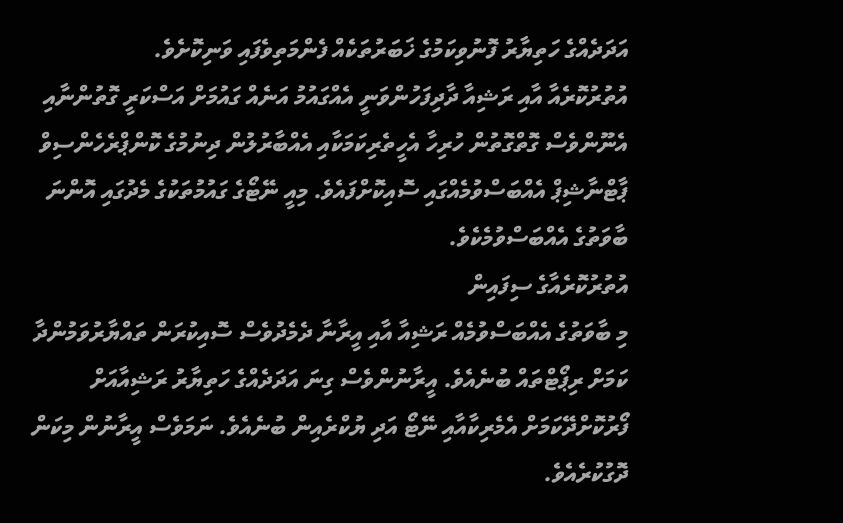އަދަދެއްގެ ހަތިޔާރު ފޮނުވިކަމުގެ ޚަބަރުތަކެއް ފެންމަތިވެފައި ވަނިކޮށެވެ.
އުތުރުކޮރެއާ އާއި ރަޝިއާ ދާދިފަހުންވަނީ އެއްގައުމު އަނެއް ގައުމަށް އަސްކަރީ ގޮތުންނާއި އެނޫންވެސް ގޮތްގޮތުން ހުރިހާ އެހީތެރިކަމަކާއި އެއްބާރުލުން ދިނުމުގެ ކޮންޕްރެހެންސިވް ޕާޓްނާޝިޕް އެއްބަސްވުމެއްގައި ސޮއިކޮށްފައެވެ. މިއީ ނޭޓޯގެ ގައުމުތަކުގެ މެދުގައި އޮންނަ ބާވަތުގެ އެއްބަސްވުމެކެވެ.
އުތުރުކޮރެއާގެ ސިފައިން
މި ބާވަތުގެ އެއްބަސްވުމެއް ރަޝިއާ އާއި އީރާނާ ދެމެދުވެސް ސޮއިކުރަން ތައްޔާރުވަމުންދާ ކަމަށް ރިޕޯޓްތައް ބުނެއެވެ. އީރާނުންވެސް ގިނަ އަދަދެއްގެ ހަތިޔާރު ރަޝިއާއަށް ފޯރުކޮށްދޭކަމަށް އެމެރިކާއާއި ނޭޓޯ އަދި ޔުކްރެއިން ބުނެއެވެ. ނަމަވެސް އީރާނުން މިކަން ދޮގުކުރެއެވެ.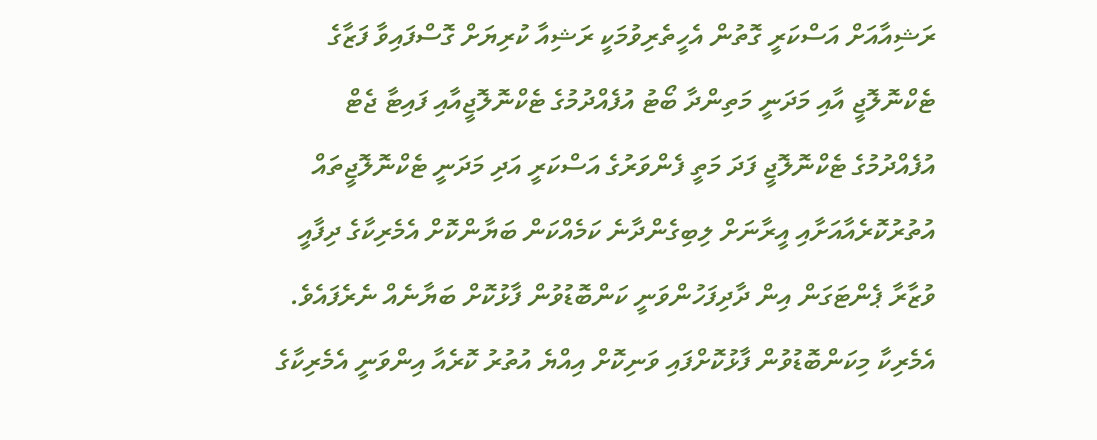ރަޝިއާއަށް އަސްކަރީ ގޮތުން އެހީތެރިވުމަކީ ރަޝިއާ ކުރިޔަށް ގޮސްފައިވާ ފަޒާގެ ޓެކްނޮލޮޖީ އާއި މަދަނީ މަތިންދާ ބޯޓު އުފެއްދުމުގެ ޓެކްނޮލޮޖީއާއި ފައިޓާ ޖެޓް އުފެއްދުމުގެ ޓެކްނޮލޮޖީ ފަދަ މަތީ ފެންވަރުގެ އަސްކަރީ އަދި މަދަނީ ޓެކްނޮލޮޖީތައް އުތުރުކޮރެއާއަށާއި އީރާނަށް ލިބިގެންދާނެ ކަމެއްކަން ބަޔާންކޮށް އެމެރިކާގެ ދިފާއީ ވުޒާރާ ޕެންޓަގަން އިން ދާދިފަހުންވަނީ ކަންބޮޑުވުން ފާޅުކޮށް ބަޔާނެއް ނެރެފައެވެ.
އެމެރިކާ މިކަންބޮޑުވުން ފާޅުކޮށްފައި ވަނިކޮށް އިއްޔެ އުތުރު ކޮރެއާ އިންވަނީ އެމެރިކާގެ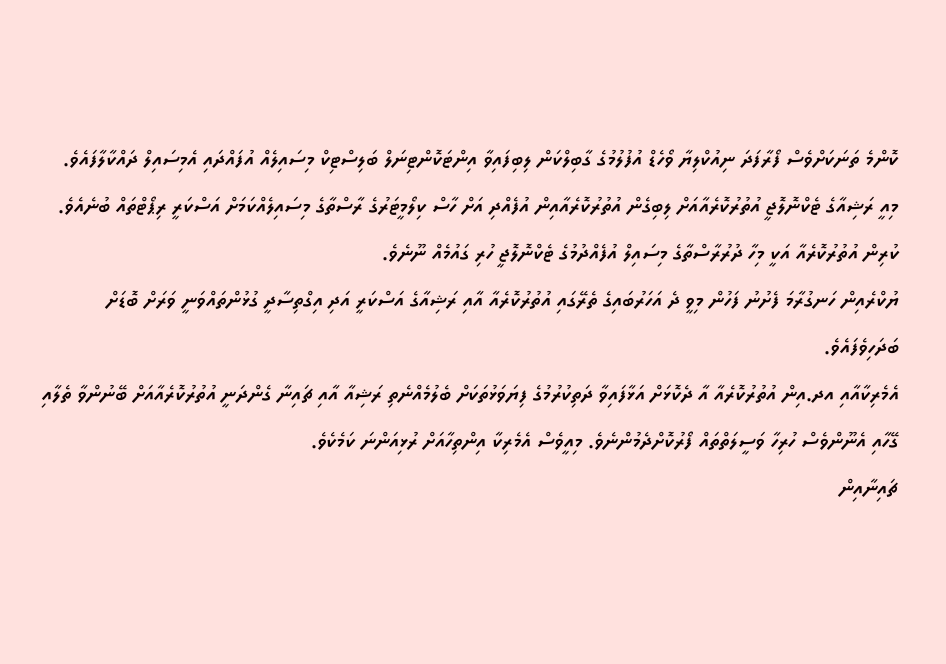ކޮންމެ ތަނަކަށްވެސް ފޯރާފަދަ ނިއުކްލިޔާ ވޯހެޑް އުފުލުމުގެ ގާބިލްކަން ލިބިފައިވާ އިންޓަކޮންޓިނަލް ބަލިސްޓިކް މިސައިލެއް އުފައްދައި އެމިސައިލް ދައްކާލާފައެވެ.
މިއީ ރަޝިއާގެ ޓެކްނޮލޮޖީ އުތުރުކޮރެއާއަށް ލިބިގެން އުތުރުކޮރެއާއިން އުފެއްދި އަށް ހާސް ކިލޯމީޓަރުގެ ރާސްތާގެ މިސައިލެއްކަމަށް އަސްކަރީ ރިޕޯޓްތައް ބުނެއެވެ. ކުރިން އުތުރުކޮރެއާ އަކީ މިހާ ދުރުރާސްތާގެ މިސައިލް އުފެއްދުމުގެ ޓެކްނޮލޮޖީ ހުރި ގައުމެއް ނޫނެވެ.
ޔުކްރެއިން ހަނގުރާމަ ފެށުނު ފަހުން މިވީ ދެ އަހަރުބައިގެ ތެރޭގައި އުތުރުކޮރެއާ އާއި ރަޝިއާގެ އަސްކަރީ އަދި އިގްތިސާދީ ގުޅުންތައްވަނީ ވަރަށް ބޮޑަށް ބަދަހިވެފައެވެ.
އެމެރިކާއާއި އދ.އިން އުތުރުކޮރެއާ އާ ދެކޮޅަށް އަޅާފައިވާ ދަތިކުރުމުގެ ފިޔަވަޅުތަކަށް ބެލުމެއްނެތި ރަޝިއާ އާއި ޗައިނާ ގެންދަނީ އުތުރުކޮރެއާއަށް ބޭނުންވާ ތެލާއި ގޭހާއި އެނޫންވެސް ހުރިހާ ވަސީލަތްތައް ފޯރުކޮށްދެމުންނެވެ. މިއީވެސް އެމެރިކާ އިންތިހާއަށް ރުޅިއަންނަ ކަމެކެވެ.
ޗައިނާއިން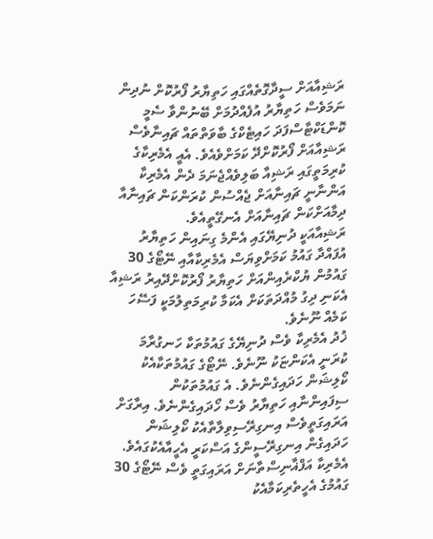ރަޝިއާއަށް ސީދާގޮތެއްގައި ހަތިޔާރު ފޯރުކޮށް ނުދިން ނަމަވެސް ހަތިޔާރު އުފެއްދުމަށް ބޭނުންވާ ސެމީ ކޮންޑަކްޓާސްފަދަ ހައިޓެކްގެ ބާވަތްތައް ޗައިނާވެސް ރަޝިއާއަށް ފޯރުކޮށްދޭ ކަމަށްވެއެވެ. އެއީ އެމެރިކާގެ ކުރިމަތީގައި ރަޝިއާ ބަލިވެއްޖެނަމަ ދެން އެމެރިކާ އަންނާނީ ޗައިނާއަށް ޖެއްސުން ކުރަންކަން ޗައިނާއާ ދިމާއަށްކަން ޗައިނާއަށް އެނގޭތީއެވެ.
ރަޝިއާއަކީ ދުނިޔޭގައި އެންމެ ގިނައިން ހަތިޔާރު އުފައްދާ ގައުމު ކަމަށްވިޔަސް އެމެރިކާއާއި ނޭޓޯގެ 30 ގައުމުން ޔުކްރެއިންއަށް ހަތިޔާރު ފޯރުކޮށްދޭއިރު ރަޝިއާ އެކަނި ދިގު މުއްދަތަކަށް އެކަމާ ކުރިމަތިލުމަކީ ފަސޭހަ ކަމެއް ނޫނެވެ.
ޚުދު އެމެރިކާ ވެސް ދުނިޔޭގެ ގައުމުތަކާ ހަނގުރާމަ ކުރަނީ އެކަންޏަކު ނޫނެވެ. ނޭޓޯގެ ގައުމުތަކާއެކު ކޯލިޝަން ހަދައިގެންނެވެ. އެ ގައުމުތަކުން ސިފައިންނާއި ހަތިޔާރު ވެސް ހޯދައިގެންނެވެ. އިރާގަށް އަރައިގަތީވެސް އިނގިރޭސިވިލާތާއެކު ކޯލިޝަން ހަދައިގެން އިނގިރޭސީންގެ އަސްކަރީ އެހީއާއެކުގައެވެ.
އެމެރިކާ އަފްޣާނިސްތާނަށް އަރައިގަތީ ވެސް ނޭޓޯގެ 30 ގައުމުގެ އެހީތެރިކަމާއެކު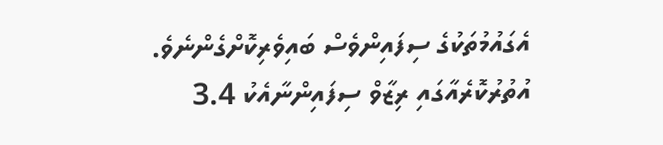އެގައުމުތަކުގެ ސިފައިންވެސް ބައިވެރިކޮށްގެންނެވެ.
އުތުރުކޮރެއާގައި ރިޒާވް ސިފައިންނާއެކު 3.4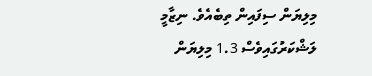މިލިޔަން ސިފައިން ތިބެއެވެ. ނިޒާމީ ލަޝްކަރުގައިވެސް 1.3 މިލިޔަން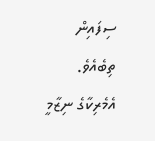ސިފައިން ތިބެއެވެ. އެމެރިކާގެ ނިޒާމީ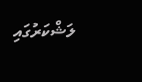ލަޝްކަރުގައި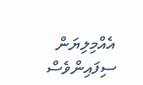އެއްމިލިޔަން ސިފައިންވެސް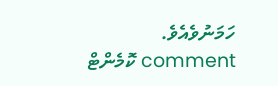ހަމަނުވެއެވެ.
comment ކޮމެންޓް